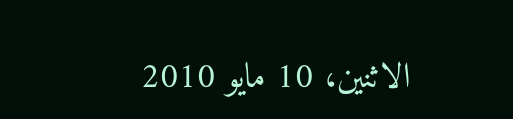الاثنين، 10 مايو 2010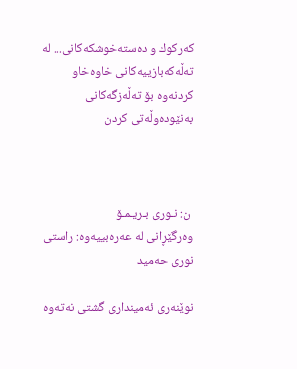كه‌ركوك و ده‌سته‌خوشكه‌كانی‌... له‌ ته‌ڵه‌كه‌بازییه‌كانی‌ خاوه‌خاو كردنه‌وه‌ بۆ ته‌ڵه‌زگه‌كانی‌ به‌نێوده‌وڵه‌تی‌ كردن



 ن: نـوری‌ بـریـمـۆ
وه‌رگێڕانی‌ له‌ عه‌ره‌بییه‌وه‌: راستی نوری حەمید

نوێنه‌ری‌ ئه‌مینداری‌ گشتی‌ نه‌ته‌وه‌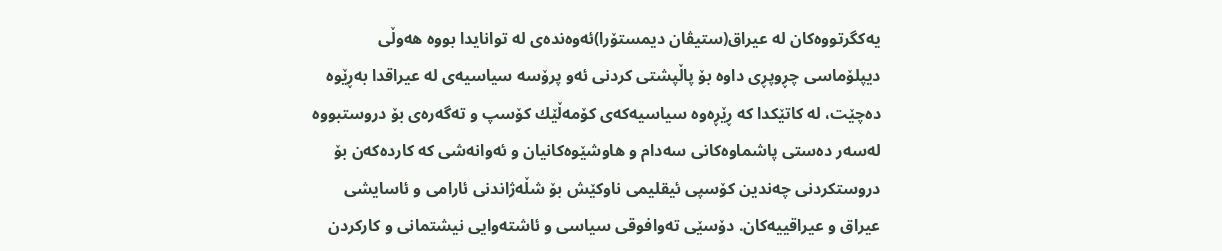یه‌كگرتووه‌كان له‌ عیراق(ستیڤان دیمستۆرا)ئه‌وه‌نده‌ی‌ له‌ توانایدا بووه‌ هه‌وڵی‌ دیپلۆماسی‌ چڕوپڕی‌ داوه‌ بۆ پاڵپشتی‌ كردنی‌ ئه‌و پرۆسه‌ سیاسیه‌ی‌ له‌ عیراقدا به‌ڕێوه‌ ده‌چێت، له‌ كاتێكدا كه‌ ڕێڕه‌وه‌ سیاسیه‌كه‌ی‌ كۆمه‌ڵێك كۆسپ و ته‌گه‌ره‌ی‌ بۆ دروستبووه‌ له‌سه‌ر ده‌ستی‌ پاشماوه‌كانی‌ سه‌دام و هاوشێوه‌كانیان و ئه‌وانه‌شی‌ كه‌ كارده‌كه‌ن بۆ دروستكردنی‌ چه‌ندین كۆسپی‌ ئیقلیمی‌ ناوكێش بۆ شڵه‌ژاندنی‌ ئارامی‌ و ئاسایشی‌ عیراق و عیراقییه‌كان. دۆسێی‌ ته‌وافوقی‌ سیاسی‌ و ئاشته‌وایی‌ نیشتمانی‌ و كاركردن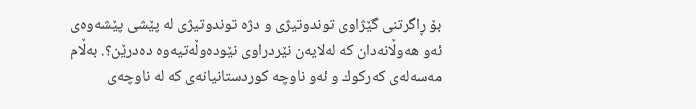بۆ ڕاگرتنی‌ گێژاوی‌ توندوتیژی‌ و دژه‌ توندوتیژی‌ له‌ پێشی‌ پێشه‌وه‌ی‌ ئه‌و هه‌وڵانه‌دان كه‌ له‌لایه‌ن نێردراوی‌ نێوده‌وڵه‌تیه‌وه‌ ده‌درێن؟. به‌ڵام مه‌سه‌له‌ی‌ كه‌ركوك و ئه‌و ناوچه‌ كوردستانیانه‌ی‌ كه‌ له‌ ناوچه‌ی‌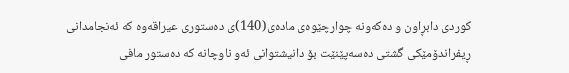كوردی‌ دابڕاون و ده‌كه‌ونه‌ چوارچێوه‌ی‌ ماده‌ی‌(140)ی‌ ده‌ستوری‌ عیراقه‌وه‌ كه‌ ئه‌نجامدانی‌ ڕیفراندۆمێكی‌ گشتی‌ ده‌سه‌پێنێت بۆ دانیشتوانی‌ ئه‌و ناوچانه‌ كه‌ ده‌ستور مافی‌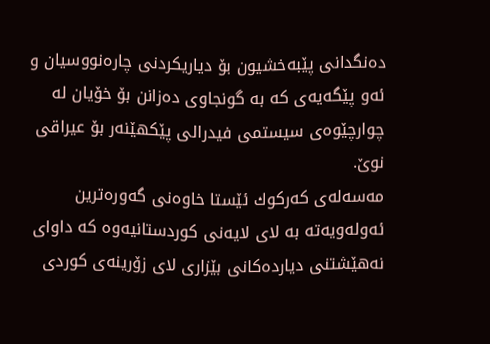ده‌نگدانی‌ پێبه‌خشیون بۆ دیاریكردنی‌ چاره‌نووسیان و ئه‌و پێگه‌یه‌ی‌ كه‌ به‌ گونجاوی‌ ده‌زانن بۆ خۆیان له‌ چوارچێوه‌ی‌ سیستمی‌ فیدرالی‌ پێكهێنه‌ر بۆ عیراقی‌ نوێ‌.
مه‌سه‌له‌ی‌ كه‌ركوك ئێستا خاوه‌نی‌ گه‌وره‌ترین ئه‌وله‌ویه‌ته‌ به‌ لای‌ لایه‌نی‌ كوردستانیه‌وه‌ كه‌ داوای‌ نه‌هێشتنی‌ دیارده‌كانی‌ بێزاری‌ لای‌ زۆرینه‌ی‌ كوردی‌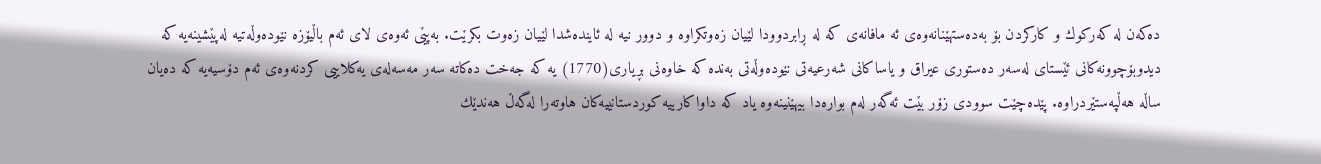ده‌كه‌ن له‌ كه‌ركوك و كاركردن بۆ به‌ده‌ستهێنانه‌وه‌ی‌ ئه‌ مافانه‌ی‌ كه‌ له‌ ڕابردوودا لێیان زه‌وتكراوه‌ و دوور نیه‌ له‌ ئاینده‌شدا لێیان زه‌وت بكرێت. به‌پێی‌ ئه‌وه‌ی‌ لای‌ ئه‌م باڵیۆزه‌ نێوده‌وڵه‌تیه‌ له‌پێشینه‌یه‌ كه‌ دیدوبۆچوونه‌كانی‌ ئێستای‌ له‌سه‌ر ده‌ستوری‌ عیراق و یاساكانی‌ شه‌رعیه‌تی‌ نێوده‌وڵه‌تی‌ به‌نده‌ كه‌ خاوه‌نی‌ بڕیاری‌(1770) یه‌ كه‌ جه‌خت ده‌كاته‌ سه‌ر مه‌سه‌له‌ی‌ یه‌كلاییی‌ كردنه‌وه‌ی‌ ئه‌م دۆسیه‌یه‌ كه‌ ده‌یان ساڵه‌ هه‌ڵپه‌ستێردراوه‌. پێده‌چێت سوودی‌ زۆر بێت ئه‌گه‌ر له‌م بواره‌دا بیهێنینه‌وه‌ یاد كه‌ داواكارییه‌ كوردستانییه‌كان هاوته‌را له‌گه‌ڵ هه‌ندێك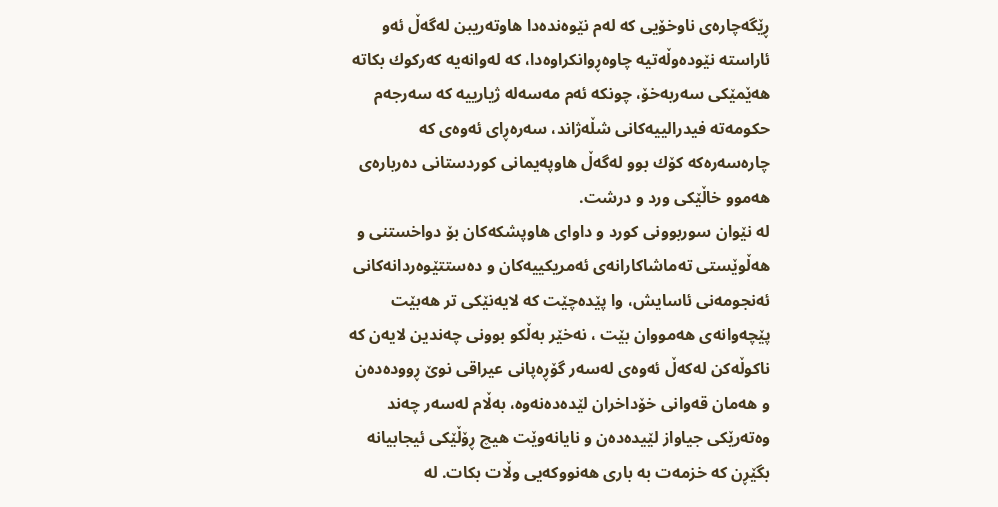ڕێگه‌چاره‌ی‌ ناوخۆیی‌ كه‌ له‌م نێوه‌نده‌دا هاوته‌ریبن له‌گه‌ڵ ئه‌و ئاراسته‌ نێوده‌وڵه‌تیه‌ چاوه‌ڕوانكراوه‌دا، كه‌ له‌وانه‌یه‌ كه‌ركوك بكاته‌ هه‌ێمێكی‌ سه‌ربه‌خۆ، چونكه‌ ئه‌م مه‌سه‌له‌ ژیارییه‌ كه‌ سه‌رجه‌م حكومه‌ته‌ فیدرالییه‌كانی‌ شڵه‌ژاند، سه‌ره‌ڕای‌ ئه‌وه‌ی‌ كه‌ چاره‌سه‌ره‌كه‌ كۆك بوو له‌گه‌ڵ هاوپه‌یمانی‌ كوردستانی‌ ده‌رباره‌ی‌ هه‌موو خاڵێكی‌ ورد و درشت.
له‌ نێوان سوربوونی‌ كورد و داوای‌ هاوپشكه‌كان بۆ دواخستنی‌ و هه‌ڵوێستی‌ ته‌ماشاكارانه‌ی‌ ئه‌مریكییه‌كان و ده‌ستتێوه‌ردانه‌كانی‌ ئه‌نجومه‌نی‌ ئاسایش، وا پێده‌چێت كه‌ لایه‌نێكی‌ تر هه‌بێت پێچه‌وانه‌ی‌ هه‌مووان بێت ، نه‌خێر به‌ڵكو بوونی‌ چه‌ندین لایه‌ن كه‌ ناكوڵه‌كن له‌كه‌ڵ ئه‌وه‌ی‌ له‌سه‌ر گۆڕه‌پانی‌ عیراقی‌ نوێ‌ ڕووده‌ده‌ن و هه‌مان قه‌وانی‌ خۆداخران لێده‌ده‌نه‌وه‌، به‌ڵام له‌سه‌ر چه‌ند وه‌ته‌رێكی‌ جیاواز لێیده‌ده‌ن و نایانه‌وێت هیچ ڕۆڵێكی‌ ئیجابیانه‌ بگێڕن كه‌ خزمه‌ت به‌ باری‌ هه‌نووكه‌یی‌ وڵات بكات. له‌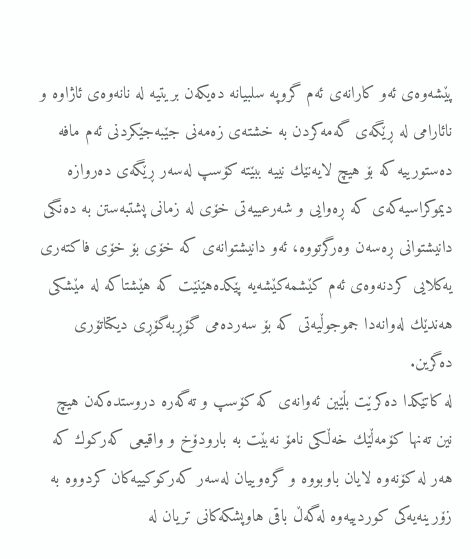پێشه‌وه‌ی‌ ئه‌و كارانه‌ی‌ ئه‌م گروپه‌ سلبیانه‌ ده‌یكه‌ن بریتیه‌ له‌ نانه‌وه‌ی‌ ئاژاوه‌ و نائارامی‌ له‌ ڕێگه‌ی‌ گه‌مه‌كردن به‌ خشته‌ی‌ زه‌مه‌نی‌ جێبه‌جێكردنی‌ ئه‌م مافه‌ ده‌ستورییه‌ كه‌ بۆ هیچ لایه‌نێك نییه‌ ببێته‌ كۆسپ له‌سه‌ر ڕێگه‌ی‌ ده‌روازه‌ دیموكراسیه‌كه‌ی‌ كه‌ ڕه‌وایی‌ و شه‌رعییه‌تی‌ خۆی‌ له‌ زمانی‌ پشتبه‌ستن به‌ ده‌نگی‌ دانیشتوانی‌ ڕه‌سه‌ن وه‌رگرتووه‌، ئه‌و دانیشتوانه‌ی‌ كه‌ خۆی‌ بۆ خۆی‌ فاكته‌ری‌ یه‌كلایی‌ كردنه‌وه‌ی‌ ئه‌م كێشمه‌كێشه‌یه‌ پێكده‌هێنێت كه‌ هێشتاكه‌ له‌ مێشكی‌ هه‌ندێك له‌وانه‌دا جموجوڵیه‌تی‌ كه‌ بۆ سه‌رده‌می‌ گۆڕبه‌گۆڕی‌ دیكتاتۆری‌ ده‌گرین.
له‌ كاتێكدا ده‌كرێت بڵێین ئه‌وانه‌ی‌ كه‌ كۆسپ و ته‌گه‌ره‌ دروستده‌كه‌ن هیچ نین ته‌نها كۆمه‌ڵێك خه‌ڵكی‌ نامۆ نه‌بێت به‌ بارودۆخ و واقیعی‌ كه‌ركوك كه‌ هه‌ر له‌ كۆنه‌وه‌ لایان باوبووه‌ و گره‌وییان له‌سه‌ر كه‌ركوكییه‌كان كردووه‌ به‌ زۆرینه‌یه‌كی‌ كوردییه‌وه‌ له‌گه‌ڵ باقی‌ هاوپشكه‌كانی‌ تریان له‌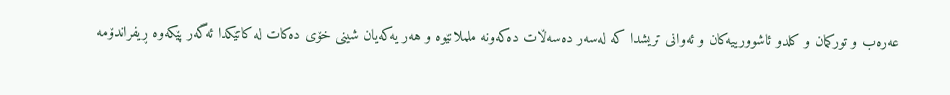عه‌ره‌ب و توركمان و كلدو ئاشوورییه‌كان و ئه‌وانی‌ تریشدا كه‌ له‌سه‌ر ده‌سه‌ڵات ده‌كه‌ونه‌ ململانێوه‌ و هه‌ر یه‌كه‌یان شینی‌ خۆی‌ ده‌كات له‌ كاتێكدا ئه‌گه‌ر پێكه‌وه‌ ڕیفراندۆمه‌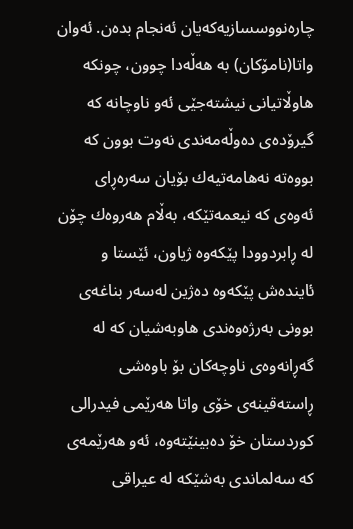چاره‌نووسسازیه‌كه‌یان ئه‌نجام بده‌ن. ئه‌وان واتا(نامۆكان) به‌ هه‌ڵه‌دا چوون، چونكه‌ هاوڵاتیانی‌ نیشته‌جێی‌ ئه‌و ناوچانه‌ كه‌ گیرۆده‌ی‌ ده‌وڵه‌مه‌ندی‌ نه‌وت بوون كه‌ بووه‌ته‌ نه‌هامه‌تیه‌ك بۆیان سه‌ره‌ڕای‌ ئه‌وه‌ی‌ كه‌ نیعمه‌تێكه‌، به‌ڵام هه‌روه‌ك چۆن له‌ ڕابردوودا پێكه‌وه‌ ژیاون، ئێستا و ئاینده‌ش پێكه‌وه‌ ده‌ژین له‌سه‌ر بناغه‌ی‌ بوونی‌ به‌رژه‌وه‌ندی‌ هاوبه‌شیان كه‌ له‌ گه‌ڕانه‌وه‌ی‌ ناوچه‌كان بۆ باوه‌شی‌ ڕاسته‌قینه‌ی‌ خۆی‌ واتا هه‌رێمی‌ فیدرالی‌ كوردستان خۆ ده‌بینێته‌وه‌، ئه‌و هه‌رێمه‌ی‌ كه‌ سه‌لماندی‌ به‌شێكه‌ له‌ عیراقی‌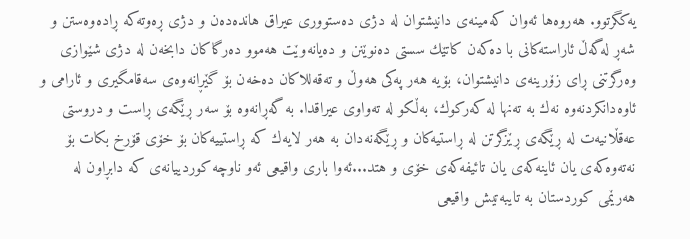یه‌كگرتوو. هه‌روه‌ها ئه‌وان كه‌مینه‌ی‌ دانیشتوان له‌ دژی‌ ده‌ستووری‌ عیراق هانده‌ده‌ن و دژی‌ ڕه‌وته‌كه‌ ڕاده‌وه‌ستن و شه‌ڕ له‌گه‌ڵ ئاراسته‌كانی‌ با ده‌كه‌ن كاتێك سستی‌ ده‌نوێنن و ده‌یانه‌وێت هه‌موو ده‌رگاكان دابخه‌ن له‌ دژی‌ شێوازی‌ وه‌رگرتنی‌ ڕای‌ زۆرینه‌ی‌ دانیشتوان، بۆیه‌ هه‌ر په‌كی‌ هه‌وڵ و ته‌قه‌للاكان ده‌خه‌ن بۆ گێڕانه‌وه‌ی‌ سه‌قامگیری‌ و ئارامی‌ و ئاوه‌دانكردنه‌وه‌ نه‌ك به‌ ته‌نها له‌ كه‌ركوك، به‌ڵكو له‌ ته‌واوی‌ عیراقدا. به‌ گه‌ڕانه‌وه‌ بۆ سه‌ر ڕێگه‌ی‌ ڕاست و دروستی‌ عه‌قڵانیه‌ت له‌ ڕێگه‌ی‌ ڕێزگرتن له‌ ڕاستیه‌كان و ڕێگه‌نه‌دان به‌ هه‌ر لایه‌ك كه‌ ڕاستییه‌كان بۆ خۆی‌ قۆرخ بكات بۆ نه‌ته‌وه‌كه‌ی‌ یان ئاینه‌كه‌ی‌ یان تائیفه‌كه‌ی‌ خۆی‌ و هتد...ئه‌وا باری‌ واقیعی‌ ئه‌و ناوچه‌ كوردییانه‌ی‌ كه‌ دابڕاون له‌ هه‌رێمی‌ كوردستان به‌ تایبه‌تیش واقیعی‌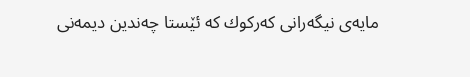مایه‌ی‌ نیگه‌رانی‌ كه‌ركوك كه‌ ئێستا چه‌ندین دیمه‌نی‌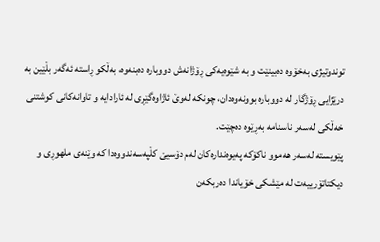توندوتیژی‌ به‌خۆوه‌ ده‌بینێت و به‌ شێوه‌یه‌كی‌ ڕۆژانه‌ش دووباره‌ ده‌بنه‌وه‌، به‌ڵكو ڕاسته‌ ئه‌گه‌ر بڵێین به‌ درێژایی‌ ڕۆژگار له‌ دووباره‌ بوونه‌وه‌دان، چونكه‌ له‌وێ‌ ئاژاوه‌گێڕی‌ له‌ ئارادایه‌ و تاوانه‌كانی‌ كوشتنی‌ خه‌ڵكی‌ له‌سه‌ر ناسنامه‌ به‌ڕێوه‌ ده‌چێت.
پێویسته‌ له‌سه‌ر هه‌موو ناكۆكه‌ په‌یوه‌نداره‌كان له‌م دۆسیێ كڵپه‌سه‌ندووه‌دا كه‌ وێنه‌ی‌ ملهوڕی‌ و دیكتاتۆرییه‌ت له‌ مێشكی‌ خۆیاندا ده‌ربكه‌ن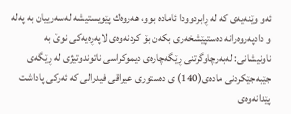ئه‌و وێنه‌یه‌ی‌ كه‌ له‌ ڕابردوودا ئاماده‌ بوو، هه‌روه‌ك پێویستیشه‌ له‌سه‌رییان به‌ په‌له‌ و دادپه‌روه‌رانه‌ ده‌ستپێشخه‌ری‌ بكه‌ن بۆ كردنه‌وه‌ی‌ لاپه‌ڕه‌یه‌كی‌ نوێ‌ به‌ ناونیشانی‌: له‌به‌رچاوگرتنی‌ ڕێگه‌چاره‌ی‌ دیموكراسی‌ ناتوندوتیژی‌ له‌ ڕێگه‌ی‌ جێبه‌جێكردنی‌ ماده‌ی‌(140) ی‌ ده‌ستوری‌ عیراقی‌ فیدرالی‌ كه‌ ئه‌ركی‌ پاداشت پێدانه‌وه‌ی‌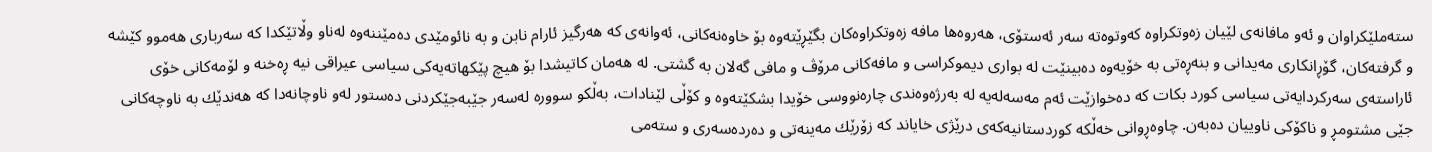سته‌ملێكراوان و ئه‌و مافانه‌ی‌ لێیان زه‌وتكراوه‌ كه‌وتوه‌ته‌ سه‌ر ئه‌ستۆی‌، هه‌روه‌ها مافه‌ زه‌وتكراوه‌كان بگێڕێته‌وه‌ بۆ خاوه‌نه‌كانی‌، ئه‌وانه‌ی‌ كه‌ هه‌رگیز ئارام نابن و به‌ نائومێدی‌ ده‌مێننه‌وه‌ له‌ناو وڵاتێكدا كه‌ سه‌رباری‌ هه‌موو كێشه‌ و گرفته‌كان، گۆڕانكاری‌ مه‌یدانی‌ و بنه‌ڕه‌تی‌ به‌ خۆیه‌وه‌ ده‌بینێت له‌ بواری‌ دیموكراسی‌ و مافه‌كانی‌ مرۆڤ و مافی‌ گه‌لان به‌ گشتی‌. له‌ هه‌مان كاتیشدا بۆ هیچ پێكهاته‌یه‌كی‌ سیاسی‌ عیراقی‌ نیه‌ ڕه‌خنه‌ و لۆمه‌كانی‌ خۆی‌ ئاراسته‌ی‌ سه‌ركردایه‌تی‌ سیاسی‌ كورد بكات كه‌ ده‌خوازێت ئه‌م مه‌سه‌له‌یه‌ له‌ به‌رژه‌وه‌ندی‌ چاره‌نووسی‌ خۆیدا بشكێته‌وه‌ و كۆڵی‌ لێنادات، به‌ڵكو سووره‌ له‌سه‌ر جێبه‌جێكردنی‌ ده‌ستور له‌و ناوچانه‌دا كه‌ هه‌ندێك به‌ ناوچه‌كانی‌ جێی‌ مشتومڕ و ناكۆكی‌ ناوییان ده‌به‌ن. چاوه‌ڕوانی‌ خه‌ڵكه‌ كوردستانیه‌كه‌ی‌ درێژی‌ خایاند كه‌ زۆرێك مه‌ینه‌تی‌ و ده‌رده‌سه‌ری و سته‌می‌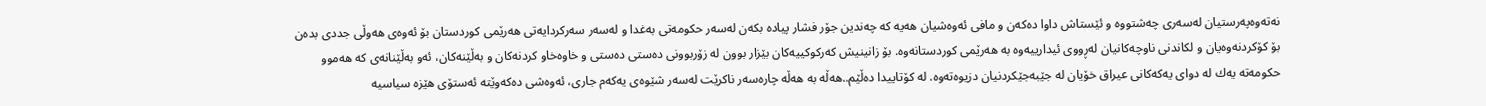نه‌ته‌وه‌په‌رستیان له‌سه‌ری‌ چه‌شتووه‌ و ئێستاش داوا ده‌كه‌ن و مافی ئه‌وه‌شیان هه‌یه‌ كه‌ چه‌ندین جۆر فشار پیاده‌ بكه‌ن له‌سه‌ر حكومه‌تی‌ به‌غدا و له‌سه‌ر سه‌ركردایه‌تی‌ هه‌رێمی‌ كوردستان بۆ ئه‌وه‌ی‌ هه‌وڵی‌ جددی‌ بده‌ن بۆ كۆكردنه‌وه‌یان و لكاندنی‌ ناوچه‌كانیان له‌ڕووی‌ ئیدارییه‌وه‌ به‌ هه‌رێمی‌ كوردستانه‌وه‌. بۆ زانینیش كه‌ركوكییه‌كان بێزار بوون له‌ زۆربوونی‌ ده‌ستی‌ ده‌ستی‌ و خاوه‌خاو كردنه‌كان و به‌ڵێنه‌كان، ئه‌و به‌ڵێنانه‌ی‌ كه‌ هه‌موو حكومه‌ته‌ یه‌ك له‌ دوای‌ یه‌كه‌كانی‌ عیراق خۆیان له‌ جێبه‌جێكردنیان دزیوه‌ته‌وه‌. له‌ كۆتاییدا ده‌ڵێم..هه‌ڵه‌ به‌ هه‌ڵه‌ چاره‌سه‌ر ناكرێت له‌سه‌ر شێوه‌ی‌ یه‌كه‌م جاری‌، ئه‌وه‌شی‌ ده‌كه‌وێته‌ ئه‌ستۆی‌ هێزه‌ سیاسیه‌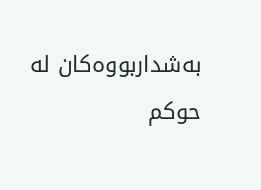به‌شداربووه‌كان له‌ حوكم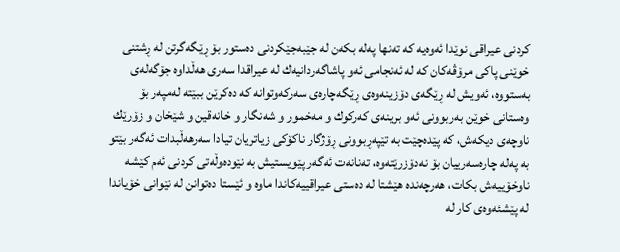كردنی‌ عیراقی‌ نوێدا ئه‌وه‌یه‌ كه‌ ته‌نها په‌له‌ بكه‌ن له‌ جێبه‌جێكردنی‌ ده‌ستور بۆ ڕێگه‌گرتن له‌ ڕشتنی‌ خوێنی‌ پاكی‌ مرۆڤه‌كان كه‌ له‌ ئه‌نجامی‌ ئه‌و پاشاگه‌ردانیه‌ك له‌ عیراقدا سه‌ری‌ هه‌ڵداوه‌ جۆگه‌له‌ی‌ به‌ستووه‌، ئه‌ویش له‌ ڕێگه‌ی‌ دۆزینه‌وه‌ی‌ ڕێگه‌چاره‌ی‌ سه‌ركه‌وتوانه‌ كه‌ ده‌كرێن ببێته‌ له‌مپه‌ر بۆ وه‌ستانی‌ خوێن به‌ربوونی‌ ئه‌و برینه‌ی‌ كه‌ركوك و مه‌خمور و شه‌نگار و خانه‌قین و شێخان و زۆرێك ناوچه‌ی‌ دیكه‌ش، كه‌ پێده‌چێت به‌ تێپه‌ڕبوونی‌ ڕۆژگار ناكۆكی‌ زیاتریان تیادا سه‌رهه‌ڵبدات ئه‌گه‌ر بێتو به‌ په‌له‌ چاره‌سه‌رییان بۆ نه‌دۆزرێته‌وه‌، ته‌نانه‌ت ئه‌گه‌ر پێویستیش به‌ نێوده‌وڵه‌تی‌ كردنی‌ ئه‌م كێشه‌ ناوخۆییه‌ش بكات، هه‌رچه‌نده‌ هێشتا له‌ ده‌ستی‌ عیراقییه‌كاندا ماوه‌ و ئێستا ده‌توانن له‌ نێوانی‌ خۆیاندا له‌ پێشئه‌وه‌ی‌ كار له‌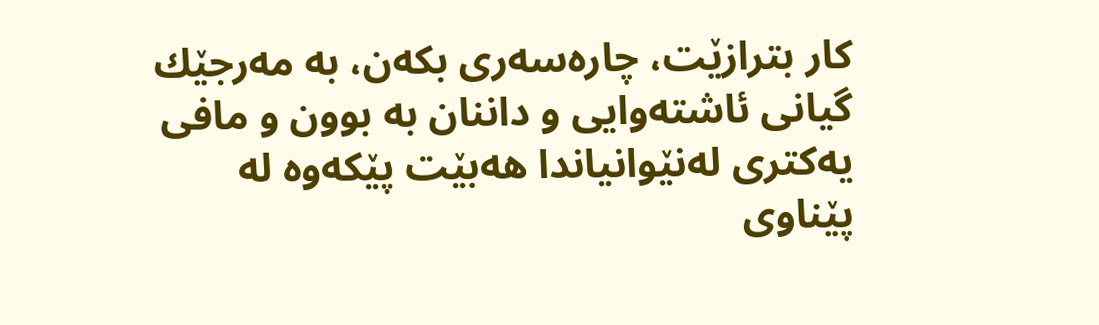كار بترازێت، چاره‌سه‌ری‌ بكه‌ن، به‌ مه‌رجێك گیانی‌ ئاشته‌وایی‌ و داننان به‌ بوون و مافی‌ یه‌كتری له‌نێوانیاندا هه‌بێت پێكه‌وه‌ له‌ پێناوی‌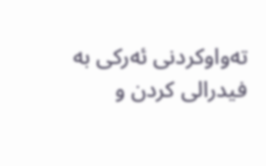ته‌واوكردنی‌ ئه‌ركی‌ به‌ فیدرالی‌ كردن و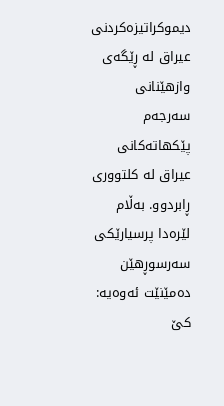دیموكراتیزه‌كردنی‌ عیراق له‌ ڕێگه‌ی‌ وازهێنانی‌ سه‌رجه‌م پێكهاته‌كانی‌ عیراق له‌ كلتووری‌ ڕابردوو. به‌ڵام لێره‌دا پرسیارێكی‌ سه‌رسوڕهێن ده‌مێنێت ئه‌وه‌یه‌: كێ‌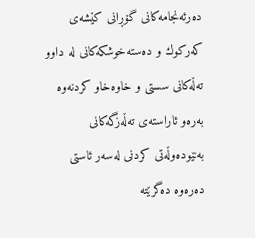ده‌رئه‌نجامه‌كانی‌ گۆڕانی‌ كێشه‌ی‌ كه‌ركوك و ده‌سته‌خوشكه‌كانی‌ له‌ داوو ته‌ڵه‌كانی‌ سستی‌ و خاوه‌خاو كردنه‌وه‌ به‌ره‌و ئاراسته‌ی‌ ته‌ڵه‌زگه‌كانی‌ به‌نێوده‌وڵه‌تی‌ كردنی‌ له‌سه‌ر ئاستی‌ ده‌ره‌وه‌ ده‌گرێته‌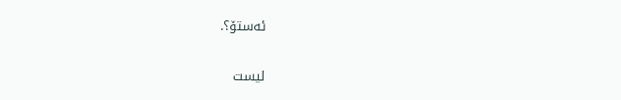ئه‌ستۆ؟.

ليست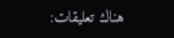هناك تعليقات: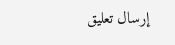إرسال تعليق